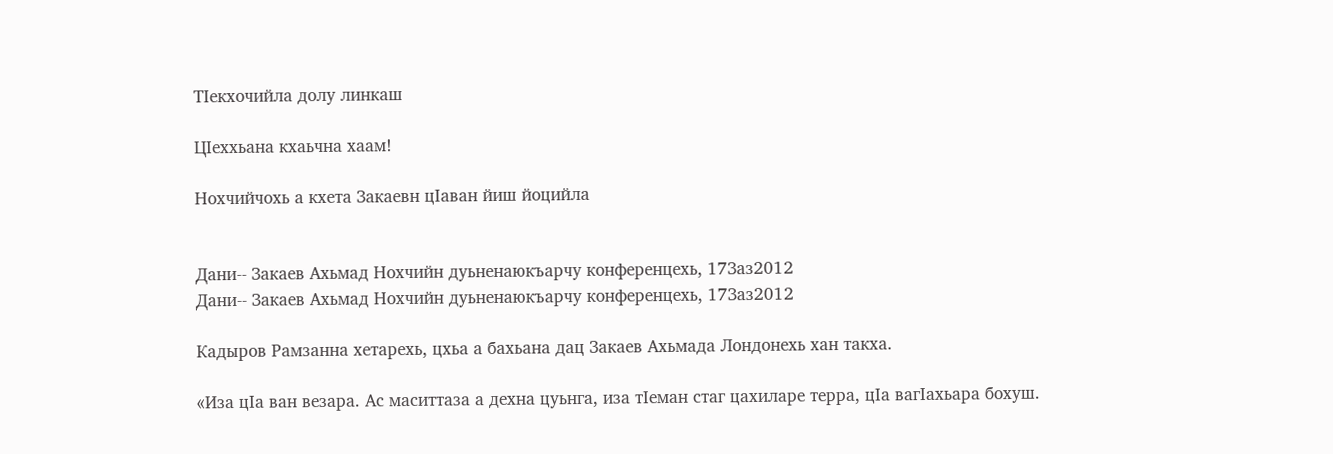ТIекхочийла долу линкаш

ЦIеххьана кхаьчна хаам!

Нохчийчохь а кхета Закаевн цIаван йиш йоцийла


Дани-- Закаев Ахьмад Нохчийн дуьненаюкъарчу конференцехь, 17Заз2012
Дани-- Закаев Ахьмад Нохчийн дуьненаюкъарчу конференцехь, 17Заз2012

Кадыров Рамзанна хетарехь, цхьа а бахьана дац Закаев Ахьмада Лондонехь хан такха.

«Иза цIа ван везара. Ас маситтаза а дехна цуьнга, иза тIеман стаг цахиларе терра, цIа вагIахьара бохуш.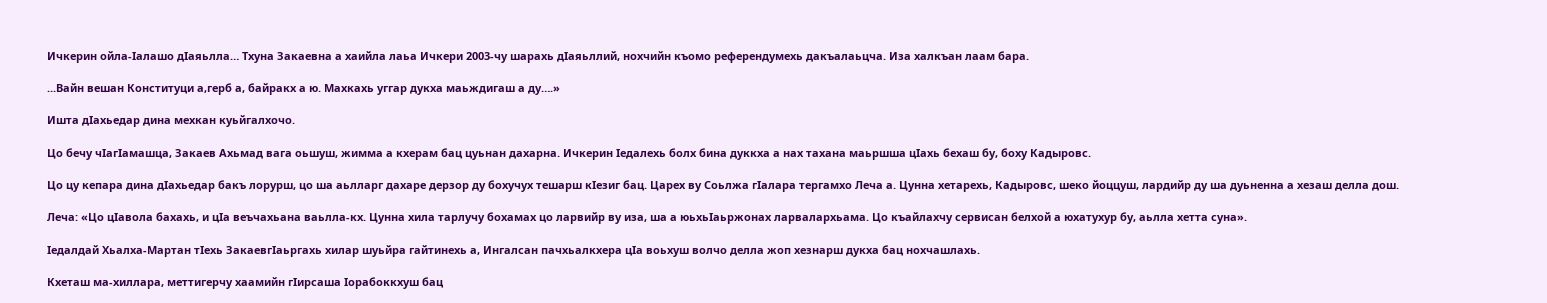Ичкерин ойла-Iалашо дIаяьлла… Тхуна Закаевна а хаийла лаьа Ичкери 2003-чу шарахь дIаяьллий, нохчийн къомо референдумехь дакъалаьцча. Иза халкъан лаам бара.

...Вайн вешан Конституци а,герб а, байракх а ю. Махкахь уггар дукха маьждигаш а ду….»

Ишта дIахьедар дина мехкан куьйгалхочо.

Цо бечу чIагIамашца, Закаев Ахьмад вага оьшуш, жимма а кхерам бац цуьнан дахарна. Ичкерин Iедалехь болх бина дуккха а нах тахана маьршша цIахь бехаш бу, боху Кадыровс.

Цо цу кепара дина дIахьедар бакъ лорурш, цо ша аьлларг дахаре дерзор ду бохучух тешарш кIезиг бац. Царех ву Соьлжа гIалара тергамхо Леча а. Цунна хетарехь, Кадыровс, шеко йоццуш, лардийр ду ша дуьненна а хезаш делла дош.

Леча: «Цо цIавола бахахь, и цIа веъчахьана ваьлла-кх. Цунна хила тарлучу бохамах цо ларвийр ву иза, ша а юьхьIаьржонах ларвалархьама. Цо къайлахчу сервисан белхой а юхатухур бу, аьлла хетта суна».

Iедалдай Хьалха-Мартан тIехь ЗакаевгIаьргахь хилар шуьйра гайтинехь а, Ингалсан пачхьалкхера цIа воьхуш волчо делла жоп хезнарш дукха бац нохчашлахь.

Кхеташ ма-хиллара, меттигерчу хаамийн гIирсаша Iорабоккхуш бац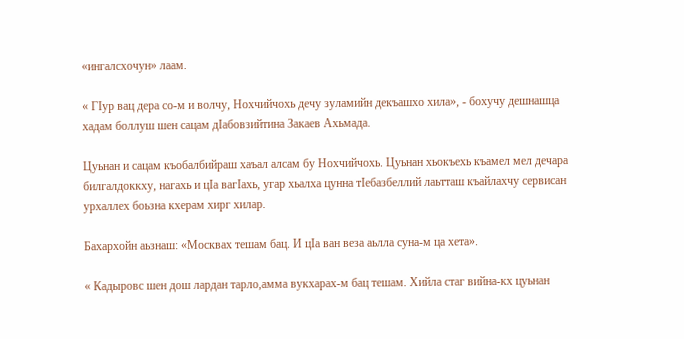«ингалсхочун» лаам.

« ГIур вац дера со-м и волчу, Нохчийчохь дечу зуламийн декъашхо хила», - бохучу дешнашца хадам боллуш шен сацам дIабовзийтина Закаев Ахьмада.

Цуьнан и сацам къобалбийраш хаъал алсам бу Нохчийчохь. Цуьнан хьокъехь къамел мел дечара билгалдоккху, нагахь и цIа вагIахь, угар хьалха цунна тIебазбеллий лаьтташ къайлахчу сервисан урхаллех боьзна кхерам хирг хилар.

Бахархойн аьзнаш: «Москвах тешам бац. И цIа ван веза аьлла суна-м ца хета».

« Кадыровс шен дош лардан тарло,амма вукхарах-м бац тешам. Хийла стаг вийна-кх цуьнан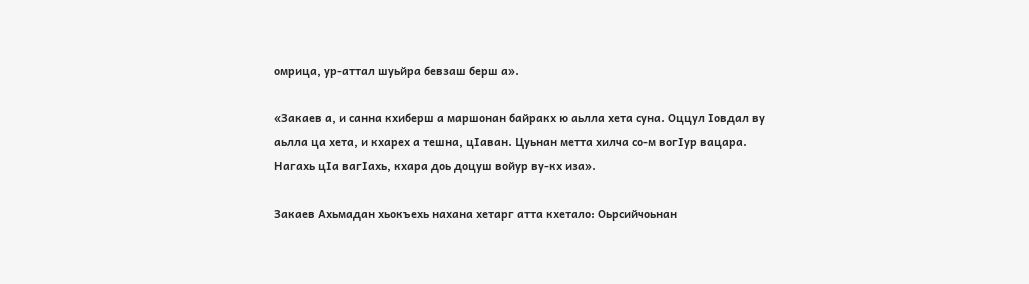омрица, ур-аттал шуьйра бевзаш берш а».

«Закаев а, и санна кхиберш а маршонан байракх ю аьлла хета суна. Оццул Iовдал ву аьлла ца хета, и кхарех а тешна, цIаван. Цуьнан метта хилча со-м вогIур вацара. Нагахь цIа вагIахь, кхара доь доцуш войур ву-кх иза».

Закаев Ахьмадан хьокъехь нахана хетарг атта кхетало: Оьрсийчоьнан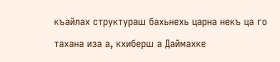къайлах структураш бахьнехь царна некъ ца го тахана иза а, кхиберш а Даймахке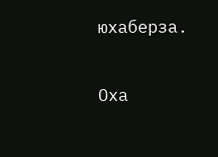юхаберза.

Оха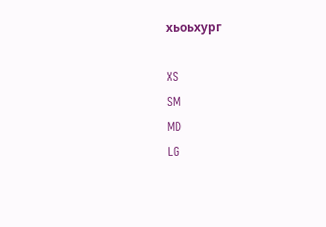хьоьхург

XS
SM
MD
LG